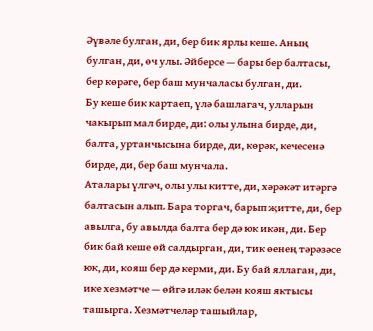Әүвәле булган, ди, бер бик ярлы кеше. Аның булган, ди, өч улы. Әйберсе — бары бер балтасы, бер көрәге, бер баш мунчаласы булган, ди.
Бу кеше бик картаеп, үлә башлагач, улларын чакырып мал бирде, ди: олы улына бирде, ди, балта, уртанчысына бирде, ди, көрәк, кечесенә бирде, ди, бер баш мунчала.
Аталары үлгәч, олы улы китте, ди, хәрәкәт итәргә балтасын алып. Бара торгач, барып җитте, ди, бер авылга, бу авылда балта бер дә юк икән, ди. Бер бик бай кеше өй салдырган, ди, тик өенең тәрәзәсе юк, ди, кояш бер дә керми, ди. Бу бай яллаган, ди, ике хезмәтче — өйгә иләк белән кояш яктысы ташырга. Хезмәтчеләр ташыйлар,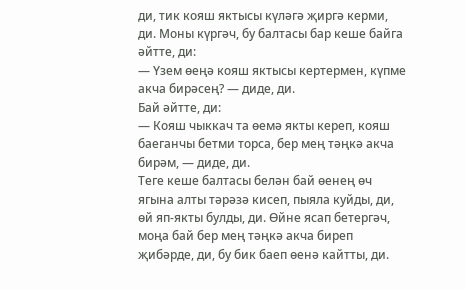ди, тик кояш яктысы күләгә җиргә керми, ди. Моны күргәч, бу балтасы бар кеше байга әйтте, ди:
— Үзем өеңә кояш яктысы кертермен, күпме акча бирәсең? — диде, ди.
Бай әйтте, ди:
— Кояш чыккач та өемә якты кереп, кояш баеганчы бетми торса, бер мең тәңкә акча бирәм, — диде, ди.
Теге кеше балтасы белән бай өенең өч ягына алты тәрәзә кисеп, пыяла куйды, ди, өй яп-якты булды, ди. Өйне ясап бетергәч, моңа бай бер мең тәңкә акча биреп җибәрде, ди, бу бик баеп өенә кайтты, ди.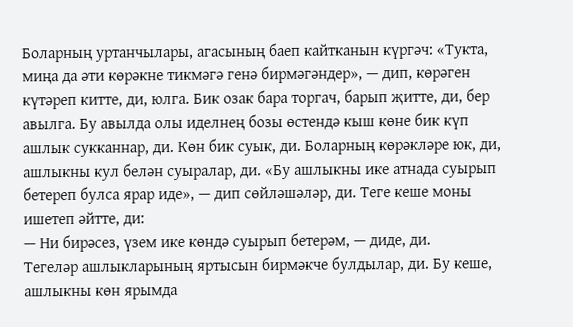Боларның уртанчылары, агасының баеп кайтканын күргәч: «Тукта, миңа да әти көрәкне тикмәгә генә бирмәгәндер», — дип, көрәген күтәреп китте, ди, юлга. Бик озак бара торгач, барып җитте, ди, бер авылга. Бу авылда олы иделнең бозы өстендә кыш көне бик күп ашлык сукканнар, ди. Көн бик суык, ди. Боларның көрәкләре юк, ди, ашлыкны кул белән суыралар, ди. «Бу ашлыкны ике атнада суырып бетереп булса ярар иде», — дип сөйләшәләр, ди. Теге кеше моны ишетеп әйтте, ди:
— Ни бирәсез, үзем ике көндә суырып бетерәм, — диде, ди.
Тегеләр ашлыкларының яртысын бирмәкче булдылар, ди. Бу кеше, ашлыкны көн ярымда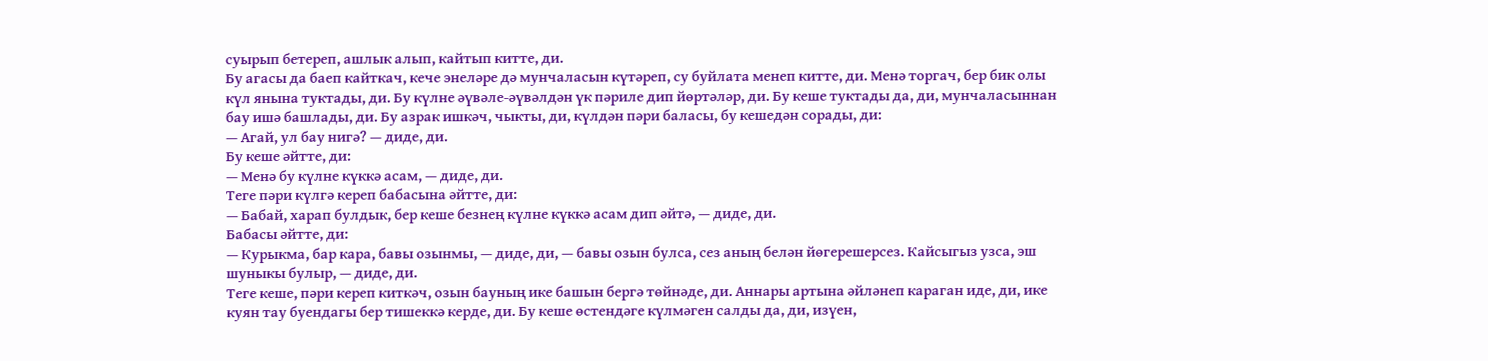суырып бетереп, ашлык алып, кайтып китте, ди.
Бу агасы да баеп кайткач, кече энеләре дә мунчаласын күтәреп, су буйлата менеп китте, ди. Менә торгач, бер бик олы күл янына туктады, ди. Бу күлне әүвәле-әүвәлдән үк пәриле дип йөртәләр, ди. Бу кеше туктады да, ди, мунчаласыннан бау ишә башлады, ди. Бу азрак ишкәч, чыкты, ди, күлдән пәри баласы, бу кешедән сорады, ди:
— Агай, ул бау нигә? — диде, ди.
Бу кеше әйтте, ди:
— Менә бу күлне күккә асам, — диде, ди.
Теге пәри күлгә кереп бабасына әйтте, ди:
— Бабай, харап булдык, бер кеше безнең күлне күккә асам дип әйтә, — диде, ди.
Бабасы әйтте, ди:
— Курыкма, бар кара, бавы озынмы, — диде, ди, — бавы озын булса, сез аның белән йөгерешерсез. Кайсыгыз узса, эш шуныкы булыр, — диде, ди.
Теге кеше, пәри кереп киткәч, озын бауның ике башын бергә төйнәде, ди. Аннары артына әйләнеп караган иде, ди, ике куян тау буендагы бер тишеккә керде, ди. Бу кеше өстендәге күлмәген салды да, ди, изүен,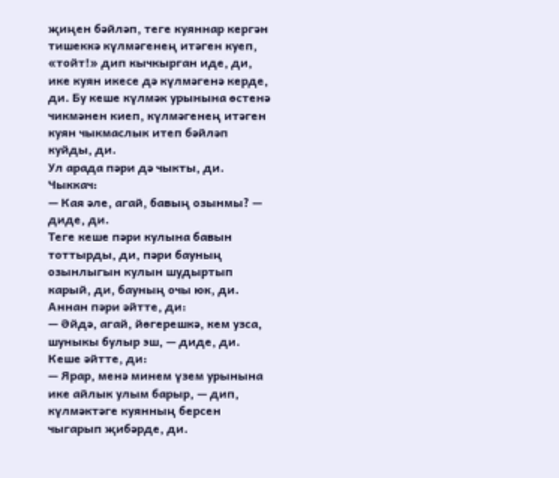җиңен бәйләп, теге куяннар кергән тишеккә күлмәгенең итәген куеп, «тойт!» дип кычкырган иде, ди, ике куян икесе дә күлмәгенә керде, ди. Бу кеше күлмәк урынына өстенә чикмәнен киеп, күлмәгенең итәген куян чыкмаслык итеп бәйләп куйды, ди.
Ул арада пәри дә чыкты, ди. Чыккач:
— Кая әле, агай, бавың озынмы? — диде, ди.
Теге кеше пәри кулына бавын тоттырды, ди, пәри бауның озынлыгын кулын шудыртып карый, ди, бауның очы юк, ди. Аннан пәри әйтте, ди:
— Әйдә, агай, йөгерешкә, кем узса, шуныкы булыр эш, — диде, ди.
Кеше әйтте, ди:
— Ярар, менә минем үзем урынына ике айлык улым барыр, — дип, күлмәктәге куянның берсен чыгарып җибәрде, ди.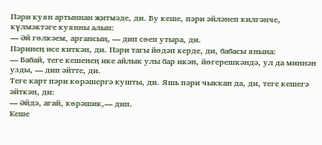Пәри куян артыннан җитмәде, ди. Бу кеше, пәри әйләнеп килгәнче, күлмәктәге куянны алып:
— Әй гөлкәем, аргансың, — дип сөеп утыра, ди.
Пәринең исе киткән, ди. Пәри тагы йөдәп керде, ди, бабасы янына:
— Бабай, теге кешенең ике айлык улы бар икән, йөгерешкәндә, ул да миннән узды, — дип әйтте, ди.
Теге карт пәри көрәшергә кушты, ди. Яшь пәри чыккан да, ди, теге кешегә әйткән, ди:
— Әйдә, агай, көрәшик,— дип.
Кеше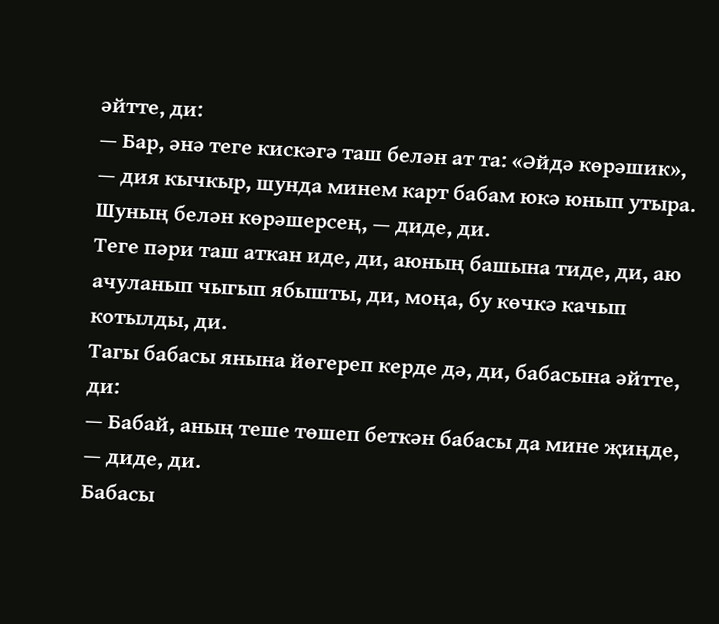әйтте, ди:
— Бар, әнә теге кискәгә таш белән ат та: «Әйдә көрәшик», — дия кычкыр, шунда минем карт бабам юкә юнып утыра. Шуның белән көрәшерсең, — диде, ди.
Теге пәри таш аткан иде, ди, аюның башына тиде, ди, аю ачуланып чыгып ябышты, ди, моңа, бу көчкә качып котылды, ди.
Тагы бабасы янына йөгереп керде дә, ди, бабасына әйтте, ди:
— Бабай, аның теше төшеп беткән бабасы да мине җиңде, — диде, ди.
Бабасы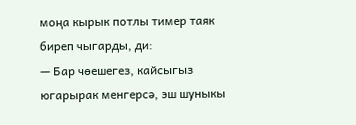моңа кырык потлы тимер таяк биреп чыгарды, ди:
— Бар чөешегез, кайсыгыз югарырак менгерсә, эш шуныкы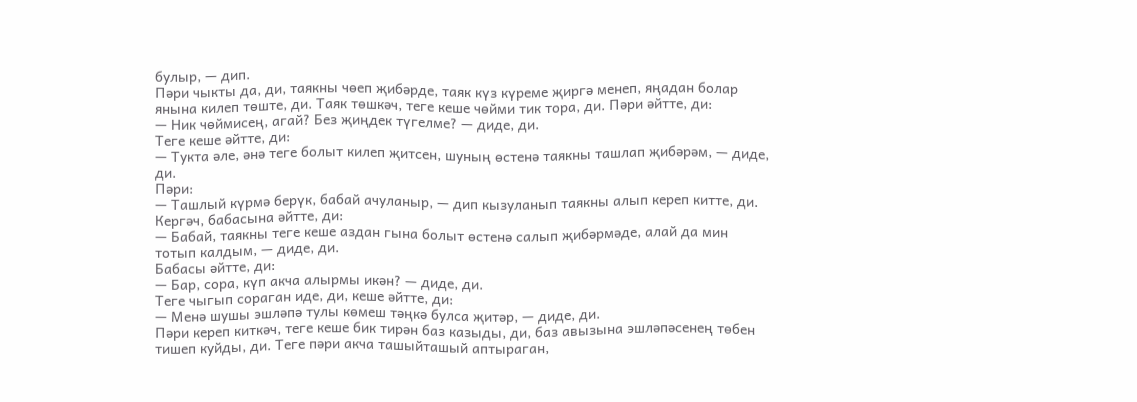булыр, — дип.
Пәри чыкты да, ди, таякны чөеп җибәрде, таяк күз күреме җиргә менеп, яңадан болар янына килеп төште, ди. Таяк төшкәч, теге кеше чөйми тик тора, ди. Пәри әйтте, ди:
— Ник чөймисең, агай? Без җиңдек түгелме? — диде, ди.
Теге кеше әйтте, ди:
— Тукта әле, әнә теге болыт килеп җитсен, шуның өстенә таякны ташлап җибәрәм, — диде, ди.
Пәри:
— Ташлый күрмә берүк, бабай ачуланыр, — дип кызуланып таякны алып кереп китте, ди. Кергәч, бабасына әйтте, ди:
— Бабай, таякны теге кеше аздан гына болыт өстенә салып җибәрмәде, алай да мин тотып калдым, — диде, ди.
Бабасы әйтте, ди:
— Бар, сора, күп акча алырмы икән? — диде, ди.
Теге чыгып сораган иде, ди, кеше әйтте, ди:
— Менә шушы эшләпә тулы көмеш тәңкә булса җитәр, — диде, ди.
Пәри кереп киткәч, теге кеше бик тирән баз казыды, ди, баз авызына эшләпәсенең төбен тишеп куйды, ди. Теге пәри акча ташыйташый аптыраган,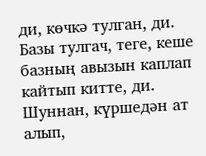ди, көчкә тулган, ди. Базы тулгач, теге, кеше базның авызын каплап кайтып китте, ди.
Шуннан, күршедән ат алып,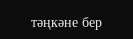тәңкәне бер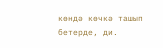көндә көчкә ташып бетерде, ди.